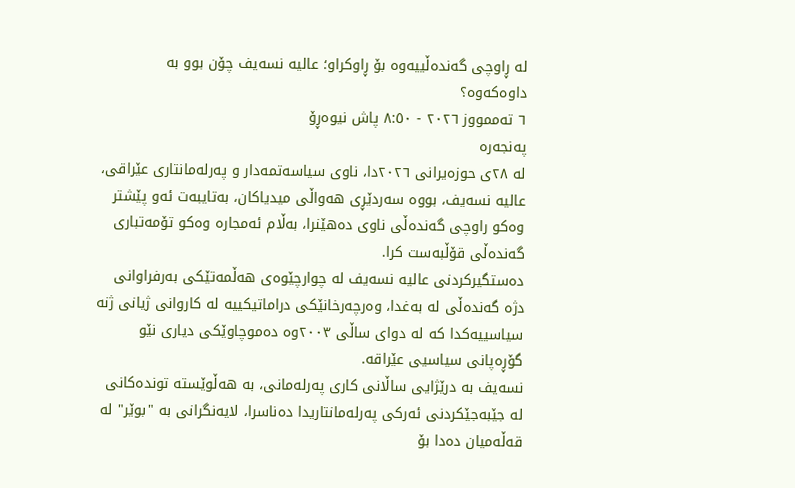لە ڕاوچی گەندەڵییەوە بۆ ڕاوکراو؛ عالیە نسەیف چۆن بوو بە داوەکەوە؟
٦ تەممووز ٢٠٢٦ - ٨:٥٠ پاش نیوەڕۆ
پەنجەرە
لە ٢٨ی حوزەیرانی ٢٠٢٦دا، ناوی سیاسەتمەدار و پەرلەمانتاری عێراقی، عالیە نسەیف، بووە سەردێڕی هەواڵی میدیاکان، بەتایبەت ئەو پێشتر وەکو راوچی گەندەڵی ناوی دەهێنرا، بەڵام ئەمجارە وەکو تۆمەتباری گەندەڵی قۆڵبەست کرا.
دەستگیرکردنی عالیە نسەیف لە چوارچێوەی هەڵمەتێکی بەرفراوانی دژە گەندەڵی لە بەغدا، وەرچەرخانێکی دراماتیکییە لە کاروانی ژیانی ژنە سیاسییەکدا کە لە دوای ساڵی ٢٠٠٣وە دەموچاوێکی دیاری نێو گۆڕەپانی سیاسیی عێراقە.
نسەیف بە درێژایی ساڵانی کاری پەرلەمانی، بە هەڵوێستە توندەکانی لە جێبەجێکردنی ئەرکی پەرلەمانتاریدا دەناسرا، لایەنگرانی بە "بوێر" لە قەڵەمیان دەدا بۆ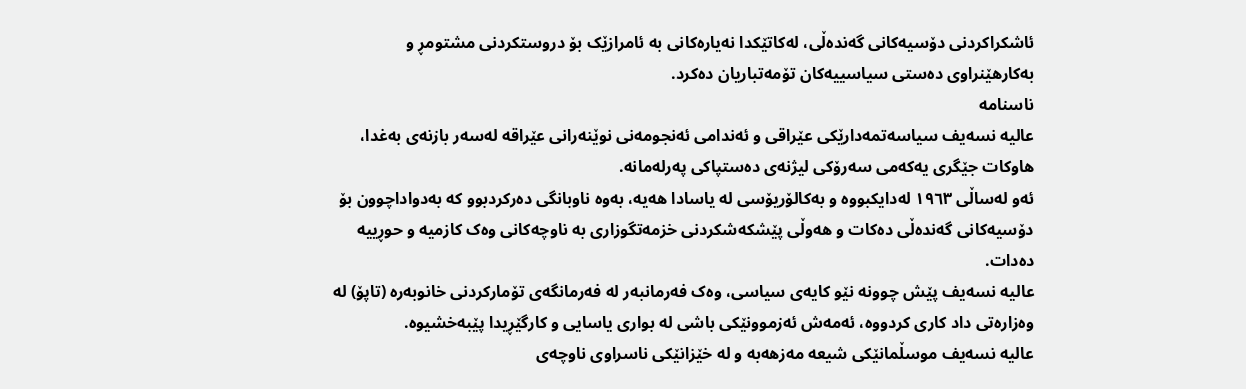ئاشکراکردنی دۆسیەکانی گەندەڵی، لەکاتێکدا نەیارەکانی بە ئامرازێک بۆ دروستکردنی مشتومڕ و بەکارهێنراوی دەستی سیاسییەکان تۆمەتباریان دەکرد.
ناسنامە
عالیە نسەیف سیاسەتمەدارێکی عێراقی و ئەندامی ئەنجومەنی نوێنەرانی عێراقە لەسەر بازنەی بەغدا، هاوكات جێگری یەکەمی سەرۆکی لیژنەی دەستپاکی پەرلەمانە.
ئەو لەساڵی ١٩٦٣ لەدایکبووە و بەکالۆریۆسی لە یاسادا هەیە، بەوە ناوبانگی دەرکردبوو کە بەدواداچوون بۆ دۆسیەکانی گەندەڵی دەکات و هەوڵی پێشکەشکردنی خزمەتگوزاری بە ناوچەکانی وەک کازمیە و حوڕییە دەدات.
عالیە نسەیف پێش چوونە نێو کایەی سیاسی، وەک فەرمانبەر لە فەرمانگەی تۆمارکردنی خانوبەرە (تاپۆ) لە وەزارەتی داد کاری کردووە، ئەمەش ئەزموونێکی باشی لە بواری یاسایی و کارگێڕیدا پێبەخشیوە.
عالیە نسەیف موسڵمانێکی شیعە مەزهەبە و لە خێزانێکی ناسراوی ناوچەی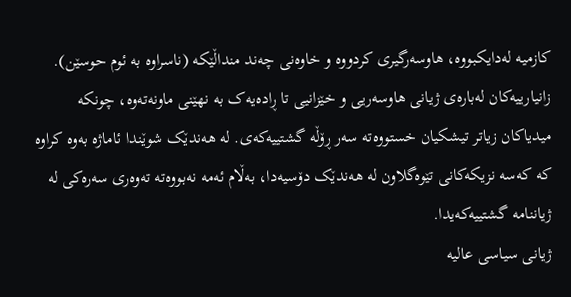کازمیە لەدایکبووە، هاوسەرگیری کردووە و خاوەنی چەند منداڵێکە (ناسراوە بە ئوم حوسێن).
زانیارییەکان لەبارەی ژیانی هاوسەریی و خێزانیی تا ڕادەیەک بە نهێنی ماونەتەوە، چونکە میدیاکان زیاتر تیشکیان خستووەتە سەر ڕۆڵە گشتییەکەی. لە هەندێک شوێندا ئاماژە بەوە کراوە کە کەسە نزیکەکانی تێوەگلاون لە هەندێک دۆسیەدا، بەڵام ئەمە نەبووەتە تەوەری سەرەکی لە ژیاننامە گشتییەکەیدا.
ژیانی سیاسی عالیە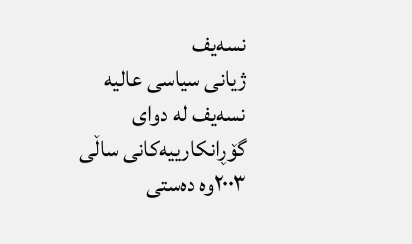نسەیف
ژیانی سیاسی عالیە نسەیف لە دوای گۆڕانکارییەکانی ساڵی ٢٠٠٣وە دەستی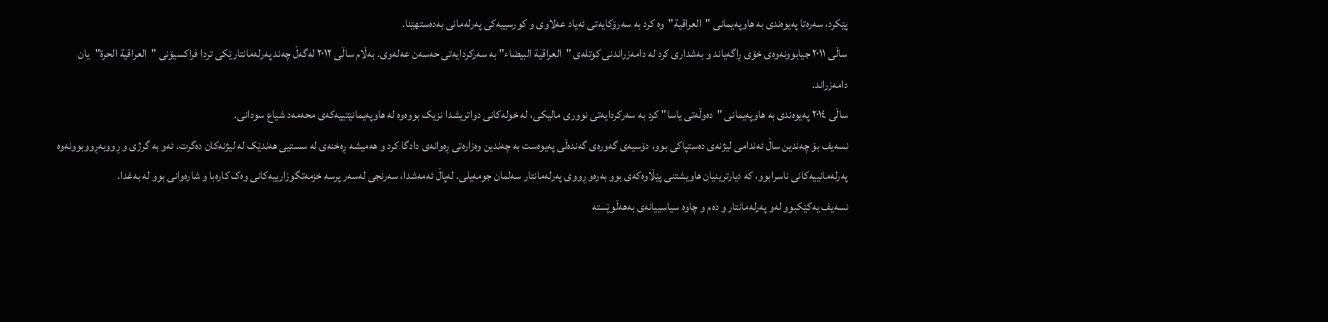پێکرد، سەرەتا پەیوەندی بە هاوپەیمانی "العراقیة"وە کرد بە سەرۆکایەتی ئەیاد عەلاوی و کورسییەکی پەرلەمانی بەدەستهێنا.
ساڵی ٢٠١١ جیابوونەوەی خۆی ڕاگەیاند و بەشداری کرد لە دامەزراندنی کوتلەی "العراقیة البیضاء" بە سەرکردایەتی حەسەن عەلەوی. بەڵام ساڵی ٢٠١٢ لەگەڵ چەند پەرلەمانتارێکی تردا فراکسیۆنی "العراقیة الحرة"یان دامەزراند.
ساڵی ٢٠١٤ پەیوەندی بە هاوپەیمانی "دەوڵەتی یاسا" کرد بە سەرکردایەتی نووری مالیکی، لە خولەکانی دواتریشدا نزیک بووەوە لە هاوپەیمانێتییەکەی محەمەد شیاع سودانی.
نسەیف بۆ چەندین ساڵ ئەندامی لیژنەی دەستپاکی بوو، دۆسیەی گەورەی گەندەڵی پەیوەست بە چەندین وەزارەتی ڕەوانەی دادگا کرد و هەمیشە ڕەخنەی لە سستیی هەندێک لە لیژنەکان دەگرت. ئەو بە گرژی و ڕووبەڕووبوونەوە پەرلەمانییەکانی ناسرابوو، کە دیارترینیان هاویشتنی پێڵاوەکەی بوو بەرەو ڕووی پەرلەمانتار سەلمان جومەیلی. لەپاڵ ئەمەشدا، سەرنجی لەسەر پرسە خزمەتگوزارییەکانی وەک کارەبا و شارەوانی بوو لە بەغدا.
نسەیف یەکێکبوو لەو پەرلەمانتار و دەم و چاوە سیاسییانەی بەهەڵوێستە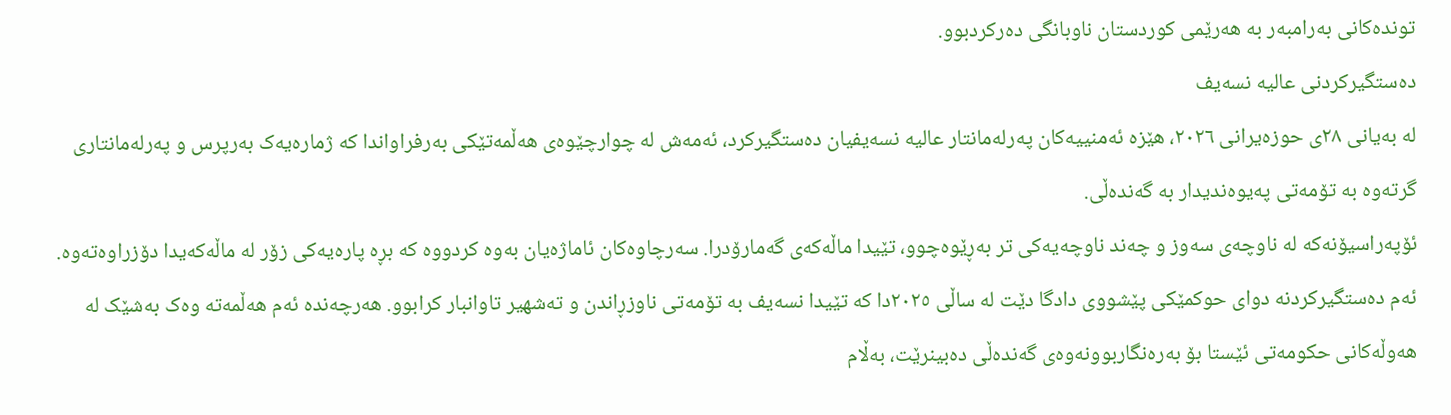توندەکانی بەرامبەر بە هەرێمی کوردستان ناوبانگی دەرکردبوو.
دەستگیرکردنی عالیە نسەیف
لە بەیانی ٢٨ی حوزەیرانی ٢٠٢٦، هێزە ئەمنییەکان پەرلەمانتار عالیە نسەیفیان دەستگیرکرد، ئەمەش لە چوارچێوەی هەڵمەتێکی بەرفراواندا کە ژمارەیەک بەرپرس و پەرلەمانتاری گرتەوە بە تۆمەتی پەیوەندیدار بە گەندەڵی.
ئۆپەراسیۆنەکە لە ناوچەی سەوز و چەند ناوچەیەکی تر بەڕێوەچوو، تێیدا ماڵەکەی گەمارۆدرا. سەرچاوەکان ئاماژەیان بەوە کردووە کە بڕە پارەیەکی زۆر لە ماڵەکەیدا دۆزراوەتەوە.
ئەم دەستگیرکردنە دوای حوکمێکی پێشووی دادگا دێت لە ساڵی ٢٠٢٥دا کە تێیدا نسەیف بە تۆمەتی ناوزڕاندن و تەشهیر تاوانبار کرابوو. هەرچەندە ئەم هەڵمەتە وەک بەشێک لە هەوڵەکانی حکومەتی ئێستا بۆ بەرەنگاربوونەوەی گەندەڵی دەبینرێت، بەڵام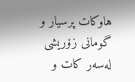هاوکات پرسیار و گومانی زۆریشی لەسەر کات و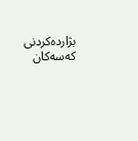بژاردەکردنی کەسەکان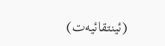(ئینتقائیەت)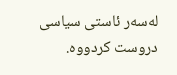لەسەر ئاستی سیاسی دروست کردووە.